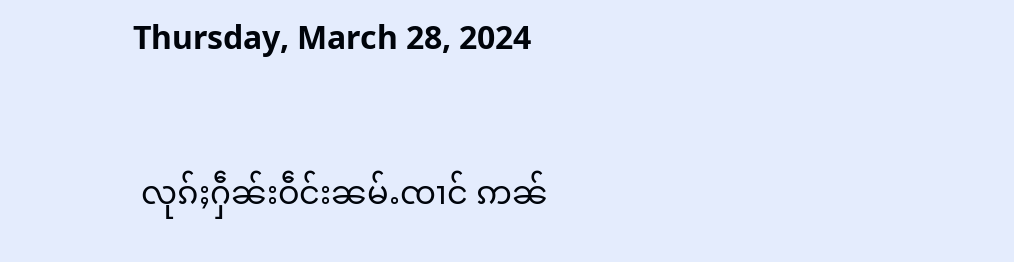Thursday, March 28, 2024

 လုၵ်ႈႁဵၼ်းဝဵင်းၼမ်ႉၸၢင် ဢၼ်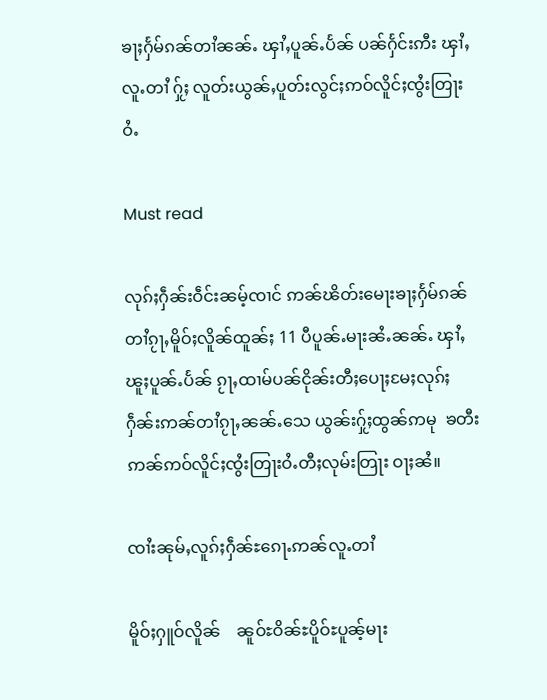ၶႃႈႁႅမ်ၵၼ်တၢႆၼၼ်ႉ ၾၢႆႇပူၼ်ႉပႅၼ် ပၼ်ႁႅင်းဢီး ၾၢႆႇလူႉတၢႆ ႁႂ်ႈ လူတ်းယွၼ်ႇပူတ်းလွင်ႈဢဝ်လိူင်ႈၸွႆးတြႃးဝႆႉ

Must read

လုၵ်ႈႁဵၼ်းဝဵင်းၼမ့်ၸၢင် ဢၼ်ၽိတ်းမေႃးၶႃႈႁႅမ်ၵၼ်တၢႆၵႂႃႇမိူဝ်ႈလိူၼ်ထူၼ်ႈ 11 ပီပူၼ်ႉမႃးၼႆႉၼၼ်ႉ ၾၢႆႇၽူႈပူၼ်ႉပႅၼ် ၵႂႃႇထၢမ်ပၼ်ငိုၼ်းတီႈပေႃႈမႄႈလုၵ်ႈႁဵၼ်းဢၼ်တၢႆၵႂႃႇၼၼ်ႉသေ ယွၼ်းႁႂ်ႈထွၼ်ဢမု  ၶတီး ဢၼ်ဢဝ်လိူင်ႈၸွႆးတြႃးဝႆႉတီႈလုမ်းတြႃး ဝႃႈၼႆ။

ၸၢႆးၼုမ်ႇလူၵ်ႈႁဵၼ်ႊၵေႃႉဢၼ်လူႉတၢႆ

မိူဝ်ႈႁူဝ်လိူၼ်    ၼူဝ်ႊဝိၼ်ႊပိူဝ်ႊပူၼ့်မႃး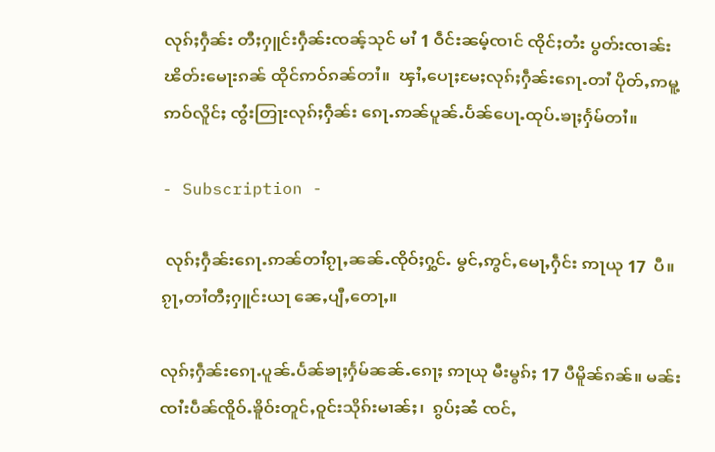လုၵ်ႈႁဵၼ်း တီႈႁူင်းႁဵၼ်းၸၼ့်သုင် မၢႆ 1 ဝဵင်းၼမ့်ၸၢင် ၸိုင်ႈတႆး ပွတ်းၸၢၼ်း ၽိတ်းမေႃးၵၼ် ထိုင်ဢဝ်ၵၼ်တၢႆ။  ၾၢႆႇပေႃႈမႄႈလုၵ်ႈႁဵၼ်းၵေႃႉတၢႆ ပိုတ်ႇဢမူ့ ဢဝ်လိူင်ႈ ၸွႆးတြႃးလုၵ်ႈႁဵၼ်း ၵေႃႉဢၼ်ပူၼ်ႉပႅၼ်ပေႃႉထုပ်ႉၶႃႈႁႅမ်တၢႆ။

- Subscription -

 လုၵ်ႈႁဵၼ်းၵေႃႉဢၼ်တၢႆၵႂႃႇၼၼ်ႉၸိုဝ်ႈႁွင်ႉ မွင်ႇဢွင်ႇမေႃႇႁဵင်း ဢႃယု 17  ပီ။  ၵႂႃႇတၢႆတီႈႁူင်းယႃ ၼေႇပျီႇတေႃႇ။

လုၵ်ႈႁဵၼ်းၵေႃႉပူၼ်ႉပႅၼ်ၶႃႈႁႅမ်ၼၼ်ႉၵေႃႈ ဢႃယု မီးမွၵ်ႈ 17 ပီမိူၼ်ၵၼ်။ မၼ်းၸၢႆးပဵၼ်ၸိူဝ်ႉၶိူဝ်းတူင်ႇဝူင်းသိုၵ်းမၢၼ်ႈ၊  ၵွပ်ႈၼႆ ၸင်ႇ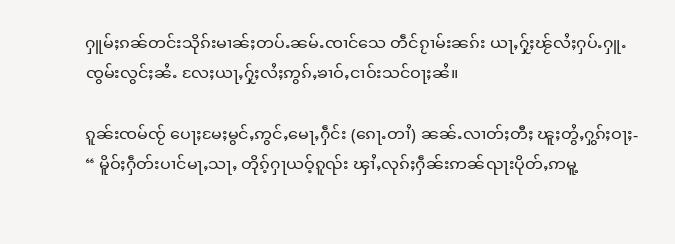ႁူမ်ႈၵၼ်တင်းသိုၵ်းမၢၼ်ႈတပ်ႉၼမ်ႉၸၢင်သေ တဵင်ၵႂၢမ်းၼၵ်း ယႃႇႁႂ်ႈၽႂ်လႆႈႁပ်ႉႁူႉၸွမ်းလွင်ႈၼႆႉ လႄႈယႃႇႁႂ်ႈလႆႈဢွၵ်ႇၶၢဝ်ႇငၢဝ်းသင်ဝႃႈၼႆ။

ၵူၼ်းၸမ်ၸႂ် ပေႃႈမႄႈမွင်ႇဢွင်ႇမေႃႇႁဵင်း (ၵေႃႉတၢႆ) ၼၼ်ႉလၢတ်ႈတီႈ ၽူႈတွႆႇႁွၵ်ႈဝႃႈ- “ မိူဝ်ႈႁဵတ်းပၢင်မႃႇသႃႇ တိုၵ့်ႁႃယဝ့်ၵူၺ်း ၾၢႆႇလုၵ်ႈႁဵၼ်းဢၼ်ၺႃးပိုတ်ႇဢမူ့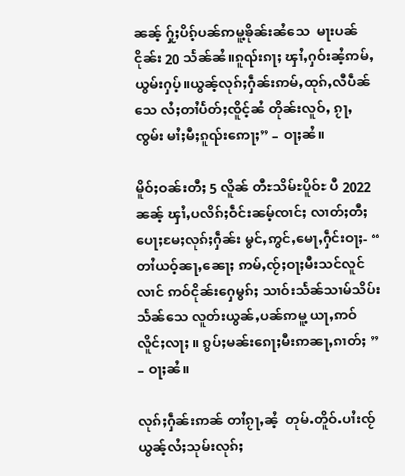ၼၼ့် ႁႂ်ႈပိၵ့်ပၼ်ဢမူ့ၶိုၼ်းၼႆသေ  မႃးပၼ်ငိုၼ်း 20 သႅၼ်ၼႆ။ၵူၺ်းၵႃႈ ၾၢႆႇႁဝ်းၼႆ့ဢမ်ႇယွမ်းႁပ့်။ယွၼ့်လုၵ်ႈႁဵၼ်းဢမ်ႇထုၵ်ႇလီပဵၼ်သေ လႆႈတၢႆပႅတ်ႈၸိူင့်ၼႆ တိုၼ်းလူဝ်ႇ ၵႂႃႇၸွမ်း မၢႆႈမီႈၵူၺ်းဢေႃႈ” – ဝႃႈၼႆ။

မိူဝ်ႈဝၼ်းတီႈ 5 လိူၼ် တီႊသိမ်ႊပိူဝ်ႊ ပီ 2022 ၼၼ့် ၾၢႆႇပလိၵ်ႈဝဵင်းၼမ့်ၸၢင်ႈ လၢတ်ႈတီႈပေႃႈမႄႈလုၵ်ႈႁဵၼ်း မွင်ႇဢွင်ႇမေႃႇႁဵင်းဝႃႈ- “ တၢႆယဝ့်ၼႃႇၼေႃႈ ဢမ်ႇၸႂ်ႈဝႃႈမီးသင်လူင်လၢင် ဢဝ်ငိုၼ်းႁေမွၵ်ႈ သၢဝ်းသႅၼ်သၢမ်သိပ်းသႅၼ်သေ လူတ်းယွၼ်ႇပၼ်ဢမူ့ ယႃႇဢဝ်လိူင်ႈလႃႈ ။ ၵွပ်ႈမၼ်းၵေႃႈမီးဢၼႃႇၵၢတ်ႈ ” – ဝႃႈၼႆ။

လုၵ်ႈႁဵၼ်းဢၼ် တၢႆၵႂႃႇၼႆ့  တုမ်ႉတိူဝ်ႉပၢႆးၸႂ်ယွၼ့်လႆႈသုမ်းလုၵ်ႈ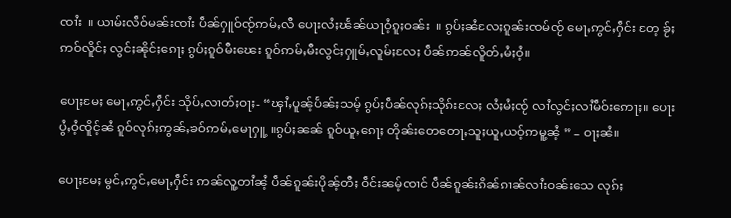ၸၢႆး  ။ ယၢမ်းလဵဝ်မၼ်းၸၢႆး ပဵၼ်ႁူဝ်ၸႂ်ဢမ်ႇလီ ပေႃးလႆႈၽႅၼ်ယႃဝႆ့ၵူႈဝၼ်း  ။ ၵွပ်ႈၼႆလႄႈၵူၼ်းၸမ်ၸႂ် မေႃႇဢွင်ႇႁဵင်း တႄ့ ၶႂ်ႈဢဝ်လိူင်ႈ လွင်ႈၼိုင်ႈၵေႃႈ ၵွပ်ႈၵူဝ်မီးၽေး ၵူဝ်ဢမ်ႇမီးလွင်ႈႁူမ်ႇလူမ်ႈလႄႈ ပဵၼ်ဢၼ်လိူတ်ႇမႆႈဝႆ့။

ပေႃႈမႄႈ မေႃႇဢွင်ႇႁဵင်း သိုပ်ႇလၢတ်ႈဝႃႈ- “ၾၢႆႇပူၼ့်ပႅၼ်ႈသမ့် ၵွပ်ႈပဵၼ်လုၵ်ႈသိုၵ်းလႄႈ လႆႈမႆႈၸႂ် လၢႆလွင်ႈလၢႆမဵဝ်းဢေႃႈ။ ပေႃးပွႆႇဝႆ့ၸိူင့်ၼႆ ၵူဝ်လုၵ်ႈဢွၼ်ႇၶဝ်ဢမ်ႇမေႃႁူ့ ။ၵွပ်ႈၼၼ် ၵူဝ်ယူႇၵေႃႈ တိုၼ်းတေတေႃႇသူႈယူႇယဝ့်ဢမူ့ၼႆ့ ” – ဝႃႈၼႆ။

ပေႃႈမႄႈ မွင်ႇဢွင်ႇမေႃႇႁဵင်း ဢၼ်လူ့တၢႆၼႆ့ ပဵၼ်ၵူၼ်းပိုၼ့်တီႈ ဝဵင်းၼမ့်ၸၢင် ပဵၼ်ၵူၼ်းၵိၼ်ၵၢၼ်လၢႆးဝၼ်းသေ လုၵ်ႈ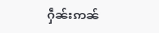ႁဵၼ်းဢၼ်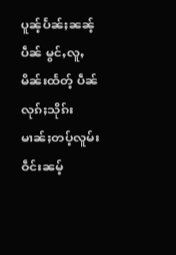ပူၼ့်ပႅၼ်ႈၼၼ့် ပဵၼ် မွင်ႇလူႇမိၼ်းထႅတ့် ပဵၼ်လုၵ်ႈသိုၵ်းမၢၼ်ႈတပ့်လူမ်းဝဵင်းၼမ့်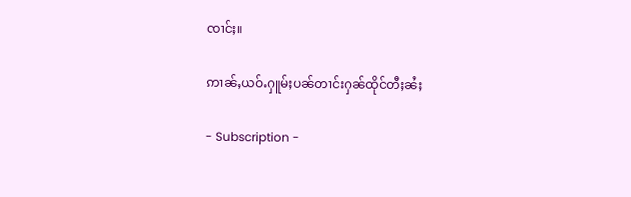ၸၢင်ႈ။

ဢၢၼ်ႇယဝ်ႉႁူမ်ႈပၼ်တၢင်းႁၼ်ထိုင်တီႈၼႆႈ

- Subscription -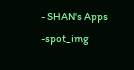- SHAN's Apps -spot_img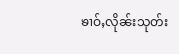ၶၢဝ်ႇလိုၼ်းသုတ်း